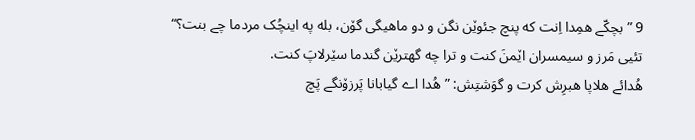9 ”بچکّے همِدا اِنت که پنچ جئوێن نگن و دو ماهیگی گۆن، بله په اینچُک مردما چے بنت؟“
تئیی مَرز و سیمسران اێمنَ کنت و ترا چه گهترێن گندما سێرلاپَ کنت.
هُدائے هلاپا هبرِش کرت و گوَشتِش: ”هُدا اے گیابانا پَرزۆنگے پَچ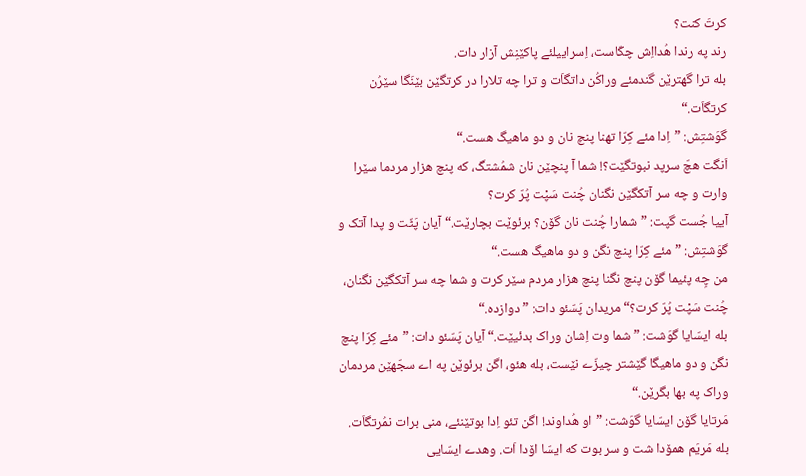کرتَ کنت؟
رند په رندا هُدااِش چکّاست، اِسراییلئے پاکێنِش آزار دات.
بله ترا گهترێن گندمئے وراکُن داتگاَت و ترا چه تلارا در کرتگێن بێنَگا سێرُن کرتگاَت.“
گوَشتِش: ”اِدا مئے کِرّا تهنا پنچ نان و دو ماهیگ هست.“
اَنگت هچّ سرپد نبوتگێت؟! شما آ پنچێن نان شمُشتگ، که پنچ هزار مردما سێرا وارت و چه سر آتکگێن نگنان چُنت سَپْت پُرّ کرت؟
آییا جُست گپت: ”شمارا چُنت نان گۆن؟ برئوێت بچارێت.“ آیان پَٹّت و پدا آتک و گوَشتِش: ”مئے کِرّا پنچ نگن و دو ماهیگ هست.“
من چِه پئیما گۆن پنچ نگنا پنچ هزار مردم سێر کرت و شما چه سر آتکگێن نگنان، چُنت سَپْت پُرّ کرت؟“ مریدان پَسّئو دات: ”دوازده.“
بله ایسّایا گوَشت: ”شما وت اِشان وراک بدئیێت.“ آیان پَسّئو دات: ”مئے کِرّا پنچ نگن و دو ماهیگا گێشتر چیزّے نێست، بله هئو، اگن برئوێن په اے سجّهێن مردمان وراک په بها بگرێن.“
مَرتایا گۆن ایسّایا گوَشت: ”او هُداوند! اگن تئو اِدا بوتێنئے، منی برات نمُرتگاَت.
بله مَریَم همۆدا شت و سر بوت که ایسّا اۆدا اَت. وهدے ایسّایی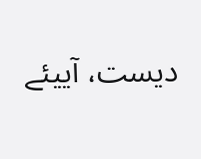دیست، آییئے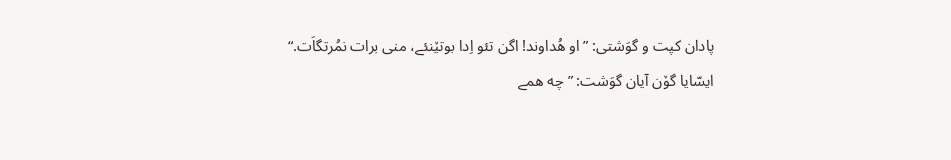پادان کپت و گوَشتی: ”او هُداوند! اگن تئو اِدا بوتێنئے، منی برات نمُرتگاَت.“
ایسّایا گۆن آیان گوَشت: ”چه همے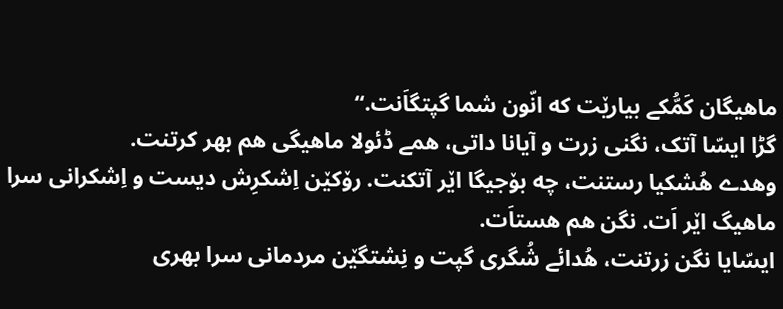ماهیگان کَمُّکے بیارێت که انّون شما گپتگاَنت.“
گڑا ایسّا آتک، نگنی زرت و آیانا داتی، همے ڈئولا ماهیگی هم بهر کرتنت.
وهدے هُشکیا رستنت، چه بۆجیگا اێر آتکنت. رۆکێن اِشکرِش دیست و اِشکرانی سرا ماهیگ اێر اَت. نگن هم هستاَت.
ایسّایا نگن زرتنت، هُدائے شُگری گپت و نِشتگێن مردمانی سرا بهری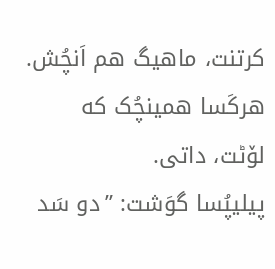کرتنت، ماهیگ هم اَنچُش. هرکَسا همینچُک که لۆٹت، داتی.
پیلیپُسا گوَشت: ”دو سَد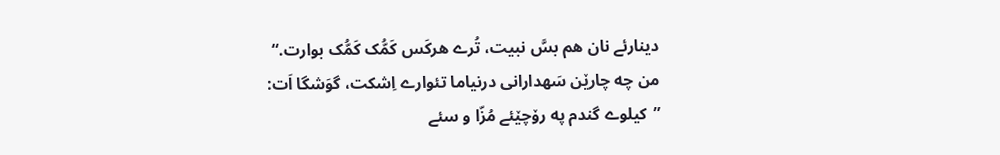دینارئے نان هم بسَّ نبیت، تُرے هرکَس کَمُّک کَمُّک بوارت.“
من چه چارێن سَهدارانی درنیاما تئوارے اِشکت، گوَشگا اَت: ”کیلوے گندم په رۆچێئے مُزّا و سئے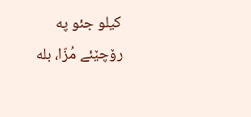کیلو جئو په رۆچێئے مُزّا، بله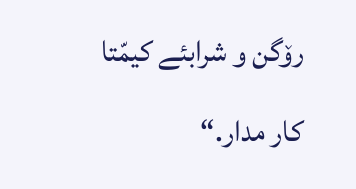رۆگن و شرابئے کیمّتا کار مدار.“